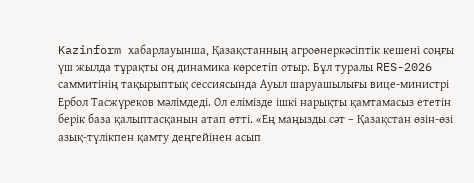Kazinform хабарлауынша, Қазақстанның агроөнеркәсіптік кешені соңғы үш жылда тұрақты оң динамика көрсетіп отыр. Бұл туралы RES-2026 саммитінің тақырыптық сессиясында Ауыл шаруашылығы вице-министрі Ербол Тасжүреков мәлімдеді. Ол елімізде ішкі нарықты қамтамасыз ететін берік база қалыптасқанын атап өтті. «Ең маңызды сәт – Қазақстан өзін-өзі азық-түлікпен қамту деңгейінен асып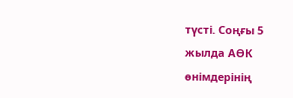түсті. Соңғы 5 жылда АӨК өнімдерінің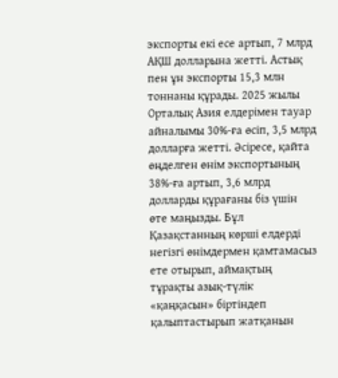экспорты екі есе артып, 7 млрд АҚШ долларына жетті. Астық пен ұн экспорты 15,3 млн тоннаны құрады. 2025 жылы Орталық Азия елдерімен тауар айналымы 30%-ға өсіп, 3,5 млрд долларға жетті. Әсіресе, қайта өңделген өнім экспортының 38%-ға артып, 3,6 млрд долларды құрағаны біз үшін өте маңызды. Бұл Қазақстанның көрші елдерді негізгі өнімдермен қамтамасыз ете отырып, аймақтың тұрақты азық-түлік «қаңқасын» біртіндеп қалыптастырып жатқанын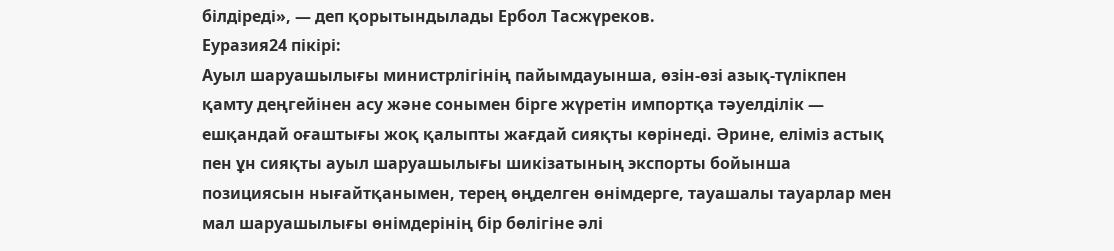білдіреді», — деп қорытындылады Ербол Тасжүреков.
Еуразия24 пікірі:
Ауыл шаруашылығы министрлігінің пайымдауынша, өзін-өзі азық-түлікпен қамту деңгейінен асу және сонымен бірге жүретін импортқа тәуелділік — ешқандай оғаштығы жоқ қалыпты жағдай сияқты көрінеді. Әрине, еліміз астық пен ұн сияқты ауыл шаруашылығы шикізатының экспорты бойынша позициясын нығайтқанымен, терең өңделген өнімдерге, тауашалы тауарлар мен мал шаруашылығы өнімдерінің бір бөлігіне әлі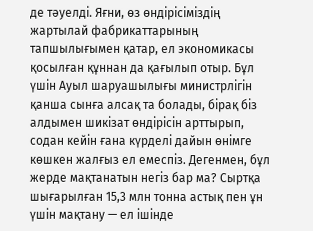де тәуелді. Яғни, өз өндірісіміздің жартылай фабрикаттарының тапшылығымен қатар, ел экономикасы қосылған құннан да қағылып отыр. Бұл үшін Ауыл шаруашылығы министрлігін қанша сынға алсақ та болады, бірақ біз алдымен шикізат өндірісін арттырып, содан кейін ғана күрделі дайын өнімге көшкен жалғыз ел емеспіз. Дегенмен, бұл жерде мақтанатын негіз бар ма? Сыртқа шығарылған 15,3 млн тонна астық пен ұн үшін мақтану — ел ішінде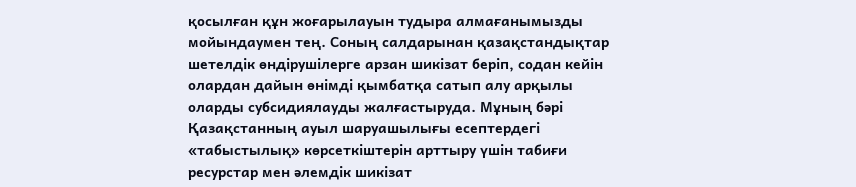қосылған құн жоғарылауын тудыра алмағанымызды мойындаумен тең. Соның салдарынан қазақстандықтар шетелдік өндірушілерге арзан шикізат беріп, содан кейін олардан дайын өнімді қымбатқа сатып алу арқылы оларды субсидиялауды жалғастыруда. Мұның бәрі Қазақстанның ауыл шаруашылығы есептердегі «табыстылық» көрсеткіштерін арттыру үшін табиғи ресурстар мен әлемдік шикізат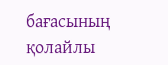бағасының қолайлы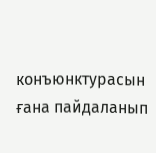конъюнктурасын ғана пайдаланып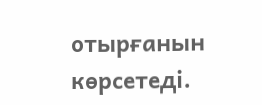отырғанын көрсетеді.